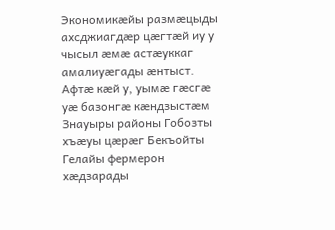Экономикæйы размæцыды ахсджиагдæр цæгтæй иу у чысыл æмæ астæуккаг амалиуæгады æнтыст. Афтæ кæй у, уымæ гæсгæ уæ базонгæ кæндзыстæм Знауыры районы Гобозты хъæуы цæрæг Бекъойты Гелайы фермерон хæдзарады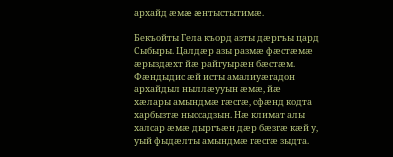архайд æмæ æнтыстытимæ.

Бекъойты Гела къорд азты дæргъы цард Сыбыры. Цалдæр азы размæ фæстæмæ æрыздæхт йæ райгуырæн бæстæм. Фæндыдис æй исты амалиуæгадон архайдыл ныллæууын æмæ, йæ хæлары амындмæ гæсгæ, сфæнд кодта харбызтæ ныссадзын. Нæ климат алы халсар æмæ дыргъæн дæр бæзгæ кæй у, уый фыдæлты амындмæ гæсгæ зыдта.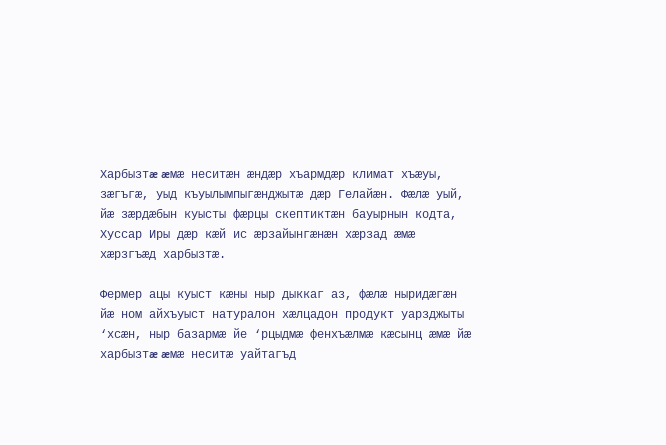Харбызтæ æмæ неситæн æндæр хъармдæр климат хъæуы, зæгъгæ, уыд къуылымпыгæнджытæ дæр Гелайæн. Фæлæ уый, йæ зæрдæбын куысты фæрцы скептиктæн бауырнын кодта, Хуссар Иры дæр кæй ис ӕрзайынгæнæн хæрзад æмæ хæрзгъæд харбызтæ.

Фермер ацы куыст кæны ныр дыккаг аз, фæлæ ныридæгæн йæ ном айхъуыст натуралон хæлцадон продукт уарзджыты ‘хсæн, ныр базармæ йе ‘рцыдмæ фенхъæлмæ кæсынц æмæ йӕ харбызтæ æмæ неситæ уайтагъд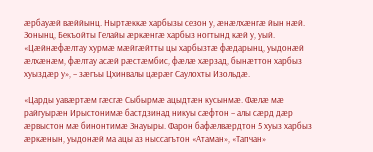æрбауæй вæййынц. Ныртæккæ харбызы сезон у, æнæлхæнгæ йын нæй. Зонынц, Бекъойты Гелайы æркæнгæ харбыз ногтынд кæй у, уый. «Цæйнæфæлтау хурмæ мæйгæйтты цы харбызтæ фæдарынц, уыдонæй æлхæнæм, фæлтау асæй рæстæмбис, фæлæ хæрзад, бынæттон харбыз хуыздæр у», – зæгъы Цхинвалы цæрæг Саулохты Изольдæ.

«Царды уавæртæм гæсгæ Сыбырмæ ацыдтæн кусынмæ. Фæлæ мæ райгуырæн Ирыстонимæ бастдзинад никуы сæфтон – алы сæрд дæр æрвыстон мæ бинонтимæ Знауыры. Фарон бафæлвæрдтон 5 хуыз харбыз æркæнын, уыдонæй ма ацы аз ныссагътон «Атаман», «Тапчан»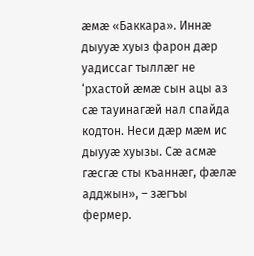æмæ «Баккара». Иннæ дыууæ хуыз фарон дæр уадиссаг тыллæг не ‘рхастой æмæ сын ацы аз сæ тауинагæй нал спайда кодтон. Неси дæр мæм ис дыууæ хуызы. Сæ асмæ гæсгæ сты къаннæг, фæлæ адджын», – зæгъы фермер.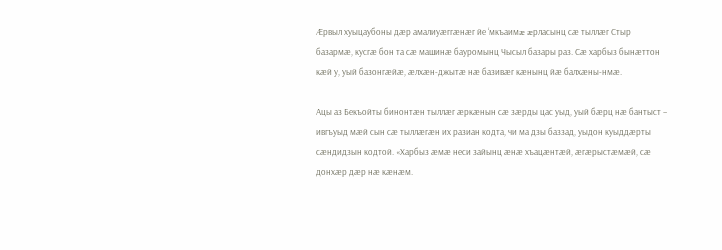Æрвыл хуыцаубоны дæр амалиуæггæнæг йе ‘мкъаимæ æрласынц сæ тыллæг Стыр базармæ, кусгæ бон та сæ машинæ бауромынц Чысыл базары раз. Сæ харбыз бынæттон кæй у, уый базонгæйæ, æлхæн-джытæ нæ базивæг кæнынц йæ балхæны-нмæ.

Ацы аз Бекъойты бинонтæн тыллæг æркæнын сæ зæрды цас уыд, уый бæрц нæ бантыст – ивгъуыд мæй сын сæ тыллæгæн их разиан кодта, чи ма дзы баззад, уыдон куыддæрты сæндидзын кодтой. «Харбыз æмæ неси зайынц æнæ хъацæнтæй, æгæрыстæмæй, сæ донхæр дæр нæ кæнæм.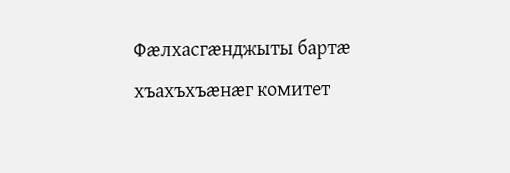Фæлхасгæнджыты бартæ хъахъхъæнæг комитет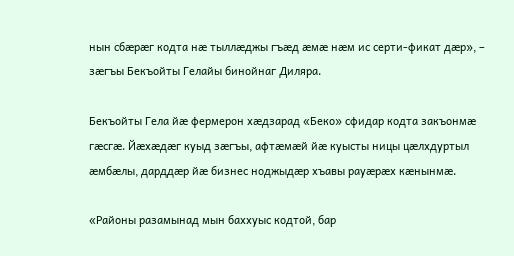нын сбæрæг кодта нæ тыллæджы гъæд æмæ нæм ис серти-фикат дæр», – зæгъы Бекъойты Гелайы бинойнаг Диляра.

Бекъойты Гела йæ фермерон хæдзарад «Беко» сфидар кодта закъонмæ гæсгæ. Йæхæдæг куыд зæгъы, афтæмæй йæ куысты ницы цæлхдуртыл æмбæлы, дарддæр йæ бизнес ноджыдæр хъавы рауæрæх кæнынмæ.

«Районы разамынад мын баххуыс кодтой, бар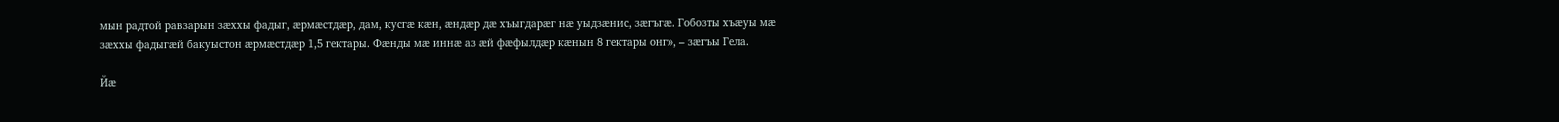мын радтой равзарын зæххы фадыг, æрмæстдæр, дам, кусгæ кæн, æндæр дæ хъыгдарæг нæ уыдзæнис, зæгъгæ. Гобозты хъæуы мæ зæххы фадыгæй бакуыстон æрмæстдæр 1,5 гектары. Фæнды мæ иннæ аз æй фæфылдæр кæнын 8 гектары онг», – зæгъы Гела.

Йæ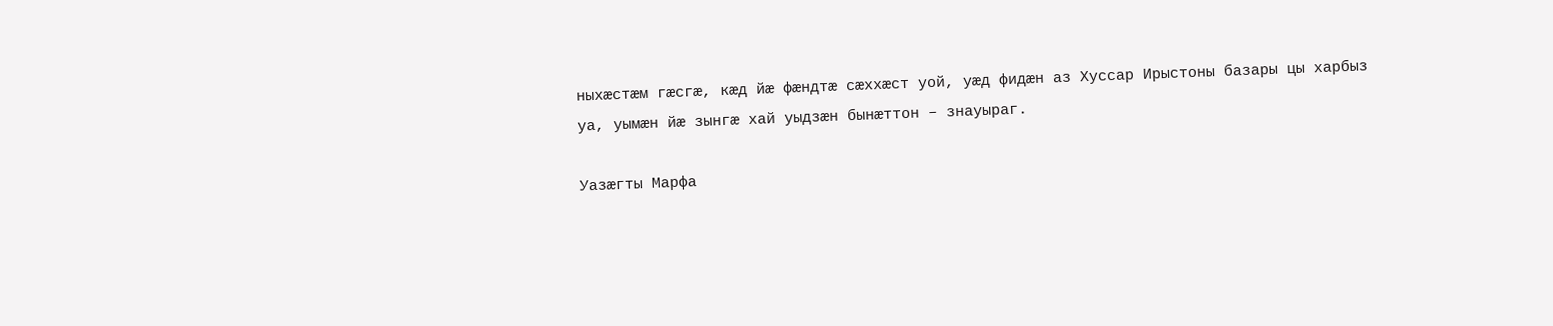ныхæстæм гæсгæ, кæд йæ фæндтæ сæххæст уой, уæд фидæн аз Хуссар Ирыстоны базары цы харбыз уа, уымæн йæ зынгæ хай уыдзæн бынæттон – знауыраг.

Уазæгты Марфа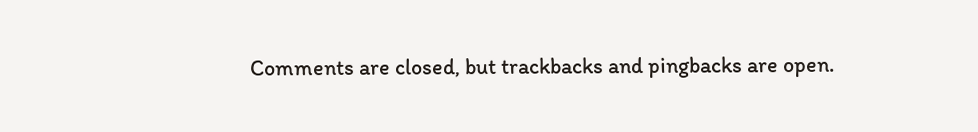Comments are closed, but trackbacks and pingbacks are open.